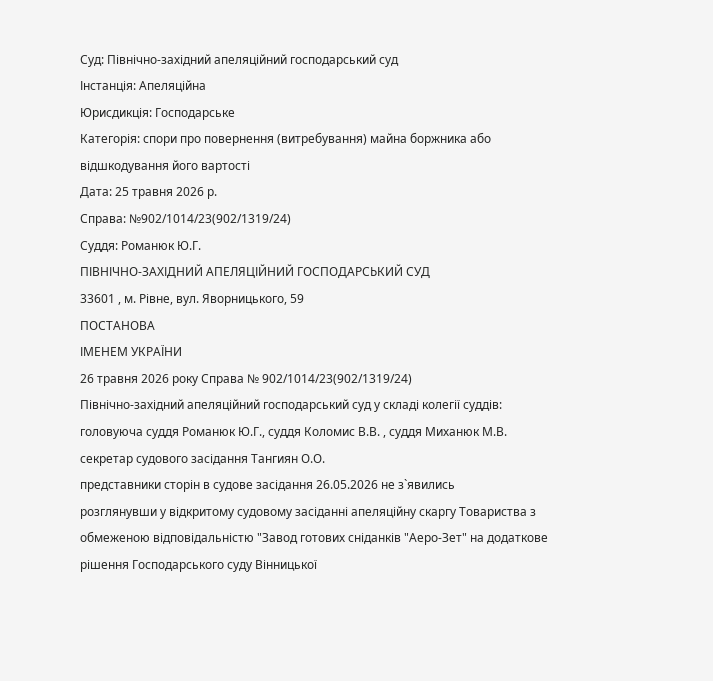Суд: Північно-західний апеляційний господарський суд
Інстанція: Апеляційна
Юрисдикція: Господарське
Категорія: спори про повернення (витребування) майна боржника або відшкодування його вартості
Дата: 25 травня 2026 р.
Справа: №902/1014/23(902/1319/24)
Суддя: Романюк Ю.Г.
ПІВНІЧНО-ЗАХІДНИЙ АПЕЛЯЦІЙНИЙ ГОСПОДАРСЬКИЙ СУД
33601 , м. Рівне, вул. Яворницького, 59
ПОСТАНОВА
ІМЕНЕМ УКРАЇНИ
26 травня 2026 року Справа № 902/1014/23(902/1319/24)
Північно-західний апеляційний господарський суд у складі колегії суддів:
головуюча суддя Романюк Ю.Г., суддя Коломис В.В. , суддя Миханюк М.В.
секретар судового засідання Тангиян О.О.
представники сторін в судове засідання 26.05.2026 не з`явились
розглянувши у відкритому судовому засіданні апеляційну скаргу Товариства з обмеженою відповідальністю "Завод готових сніданків "Аеро-Зет" на додаткове рішення Господарського суду Вінницької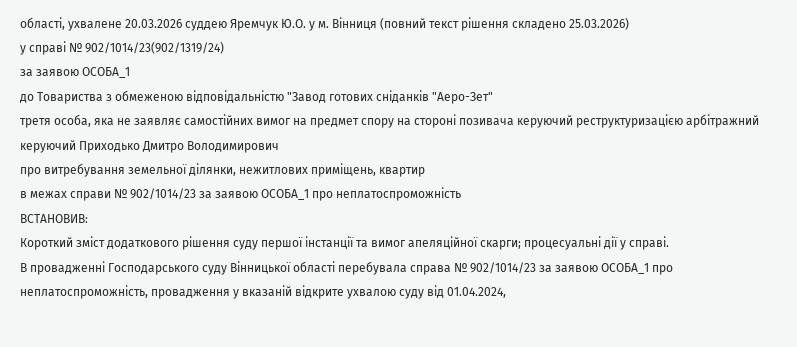області, ухвалене 20.03.2026 суддею Яремчук Ю.О. у м. Вінниця (повний текст рішення складено 25.03.2026)
у справі № 902/1014/23(902/1319/24)
за заявою ОСОБА_1
до Товариства з обмеженою відповідальністю "Завод готових сніданків "Аеро-Зет"
третя особа, яка не заявляє самостійних вимог на предмет спору на стороні позивача керуючий реструктуризацією арбітражний керуючий Приходько Дмитро Володимирович
про витребування земельної ділянки, нежитлових приміщень, квартир
в межах справи № 902/1014/23 за заявою ОСОБА_1 про неплатоспроможність
ВСТАНОВИВ:
Короткий зміст додаткового рішення суду першої інстанції та вимог апеляційної скарги; процесуальні дії у справі.
В провадженні Господарського суду Вінницької області перебувала справа № 902/1014/23 за заявою ОСОБА_1 про неплатоспроможність, провадження у вказаній відкрите ухвалою суду від 01.04.2024,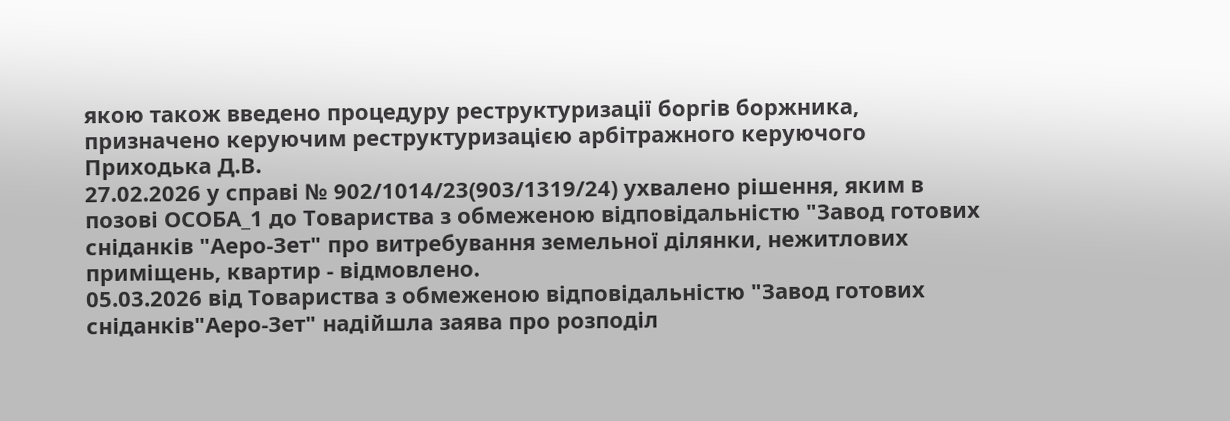якою також введено процедуру реструктуризації боргів боржника, призначено керуючим реструктуризацією арбітражного керуючого Приходька Д.В.
27.02.2026 у справі № 902/1014/23(903/1319/24) ухвалено рішення, яким в позові ОСОБА_1 до Товариства з обмеженою відповідальністю "Завод готових сніданків "Аеро-Зет" про витребування земельної ділянки, нежитлових приміщень, квартир - відмовлено.
05.03.2026 від Товариства з обмеженою відповідальністю "Завод готових сніданків"Аеро-Зет" надійшла заява про розподіл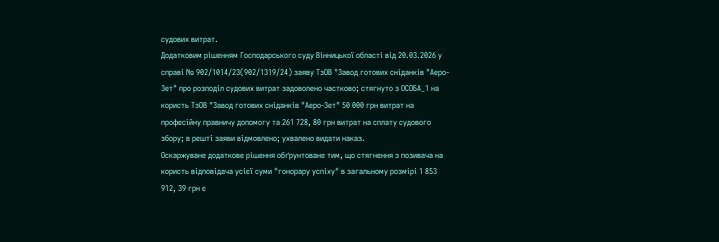судових витрат.
Додатковим рішенням Господарського суду Вінницької області від 20.03.2026 у справі № 902/1014/23(902/1319/24) заяву ТзОВ "Завод готових сніданків "Аеро-Зет" про розподіл судових витрат задоволено частково; cтягнуто з ОСОБА_1 на користь ТзОВ "Завод готових сніданків "Аеро-Зет" 50 000 грн витрат на професійну правничу допомогу та 261 728, 80 грн витрат на сплату судового збору; в решті заяви відмовлено; ухвалено видати наказ.
Оскаржуване додаткове рішення обґрунтоване тим, що стягнення з позивача на користь відповідача усієї суми "гонорару успіху" в загальному розмірі 1 853 912, 39 грн є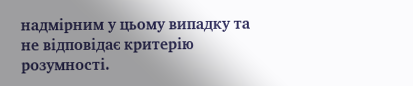надмірним у цьому випадку та не відповідає критерію розумності.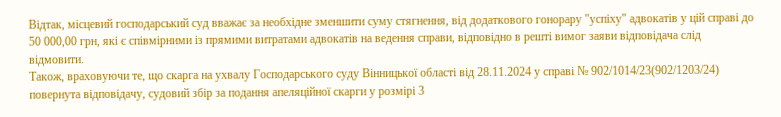Відтак, місцевий господарський суд вважає за необхідне зменшити суму стягнення, від додаткового гонорару "успіху" адвокатів у цій справі до 50 000,00 грн, які є співмірними із прямими витратами адвокатів на ведення справи, відповідно в решті вимог заяви відповідача слід відмовити.
Також, враховуючи те, що скарга на ухвалу Господарського суду Вінницької області від 28.11.2024 у справі № 902/1014/23(902/1203/24) повернута відповідачу, судовий збір за подання апеляційної скарги у розмірі 3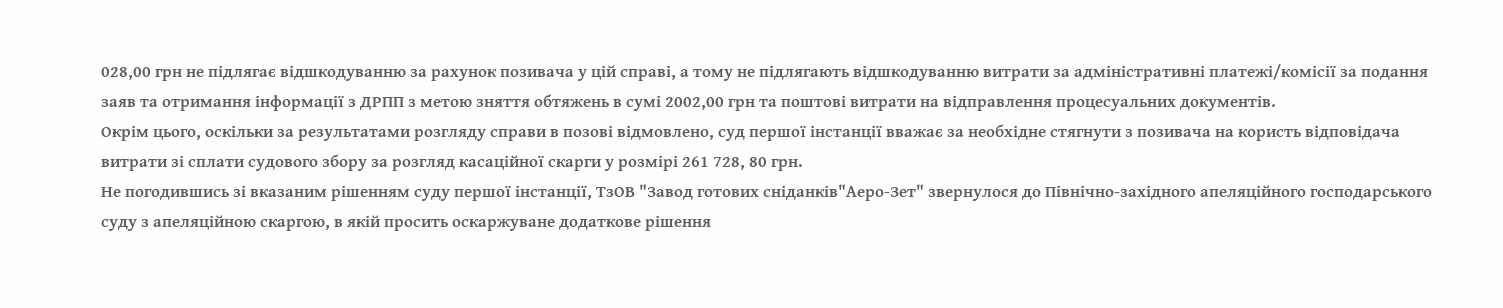028,00 грн не підлягає відшкодуванню за рахунок позивача у цій справі, а тому не підлягають відшкодуванню витрати за адміністративні платежі/комісії за подання заяв та отримання інформації з ДРПП з метою зняття обтяжень в сумі 2002,00 грн та поштові витрати на відправлення процесуальних документів.
Окрім цього, оскільки за результатами розгляду справи в позові відмовлено, суд першої інстанції вважає за необхідне стягнути з позивача на користь відповідача витрати зі сплати судового збору за розгляд касаційної скарги у розмірі 261 728, 80 грн.
Не погодившись зі вказаним рішенням суду першої інстанції, ТзОВ "Завод готових сніданків"Аеро-Зет" звернулося до Північно-західного апеляційного господарського суду з апеляційною скаргою, в якій просить оскаржуване додаткове рішення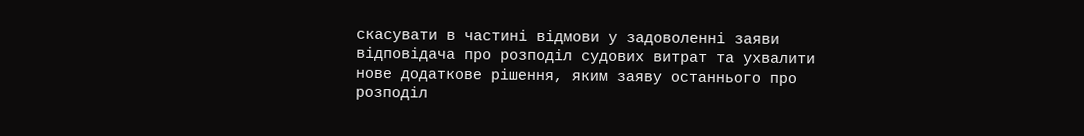скасувати в частині відмови у задоволенні заяви відповідача про розподіл судових витрат та ухвалити нове додаткове рішення, яким заяву останнього про розподіл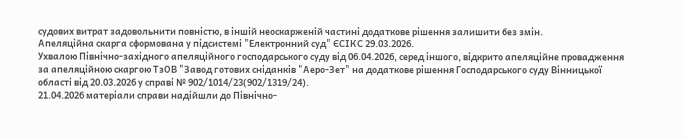судових витрат задовольнити повністю, в іншій неоскарженій частині додаткове рішення залишити без змін.
Апеляційна скарга сформована у підсистемі "Електронний суд" ЄСІКС 29.03.2026.
Ухвалою Північно-західного апеляційного господарського суду від 06.04.2026, серед іншого, відкрито апеляційне провадження за апеляційною скаргою ТзОВ "Завод готових сніданків "Аеро-Зет" на додаткове рішення Господарського суду Вінницької області від 20.03.2026 у справі № 902/1014/23(902/1319/24).
21.04.2026 матеріали справи надійшли до Північно-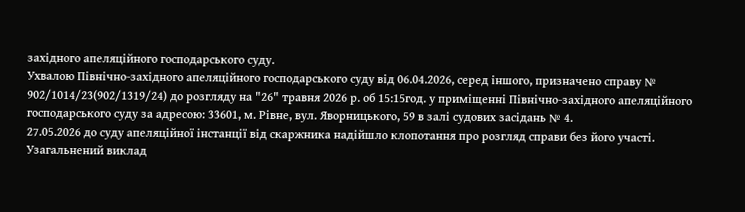західного апеляційного господарського суду.
Ухвалою Північно-західного апеляційного господарського суду від 06.04.2026, серед іншого, призначено справу № 902/1014/23(902/1319/24) до розгляду на "26" травня 2026 р. об 15:15год. у приміщенні Північно-західного апеляційного господарського суду за адресою: 33601, м. Рівне, вул. Яворницького, 59 в залі судових засідань № 4.
27.05.2026 до суду апеляційної інстанції від скаржника надійшло клопотання про розгляд справи без його участі.
Узагальнений виклад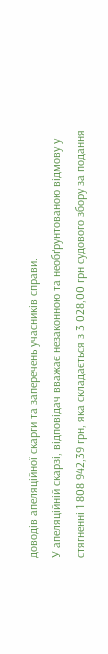доводів апеляційної скарги та заперечень учасників справи.
У апеляційній скарзі, відповідач вважає незаконною та необґрунтованою відмову у стягненні 1 808 942,39 грн, яка складається з 3 028,00 грн судового збору за подання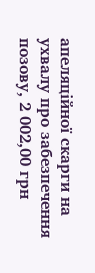апеляційної скарги на ухвалу про забезпечення позову, 2 002,00 грн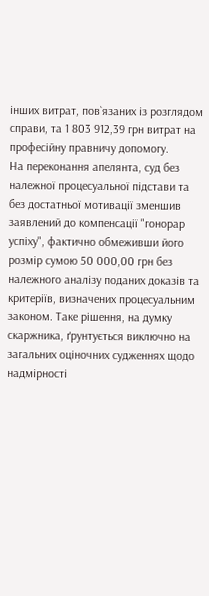інших витрат, пов`язаних із розглядом справи, та 1 803 912,39 грн витрат на професійну правничу допомогу.
На переконання апелянта, суд без належної процесуальної підстави та без достатньої мотивації зменшив заявлений до компенсації "гонорар успіху", фактично обмеживши його розмір сумою 50 000,00 грн без належного аналізу поданих доказів та критеріїв, визначених процесуальним законом. Таке рішення, на думку скаржника, ґрунтується виключно на загальних оціночних судженнях щодо надмірності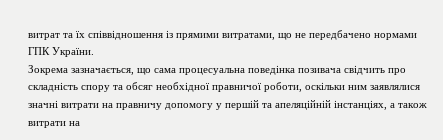витрат та їх співвідношення із прямими витратами, що не передбачено нормами ГПК України.
Зокрема зазначається, що сама процесуальна поведінка позивача свідчить про складність спору та обсяг необхідної правничої роботи, оскільки ним заявлялися значні витрати на правничу допомогу у першій та апеляційній інстанціях, а також витрати на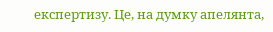експертизу. Це, на думку апелянта,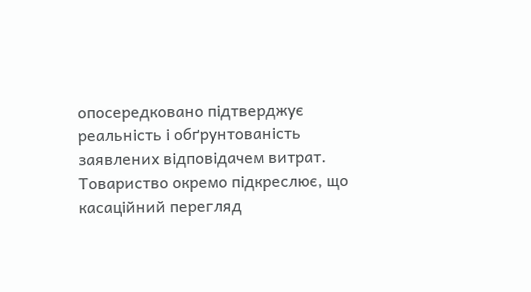опосередковано підтверджує реальність і обґрунтованість заявлених відповідачем витрат. Товариство окремо підкреслює, що касаційний перегляд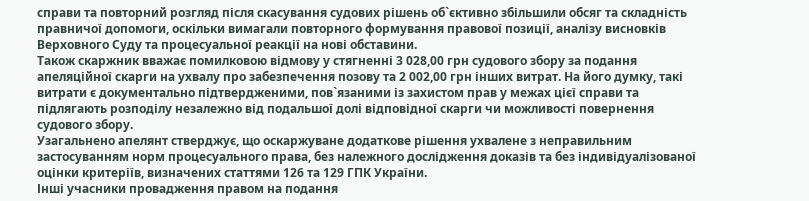справи та повторний розгляд після скасування судових рішень об`єктивно збільшили обсяг та складність правничої допомоги, оскільки вимагали повторного формування правової позиції, аналізу висновків Верховного Суду та процесуальної реакції на нові обставини.
Також скаржник вважає помилковою відмову у стягненні 3 028,00 грн судового збору за подання апеляційної скарги на ухвалу про забезпечення позову та 2 002,00 грн інших витрат. На його думку, такі витрати є документально підтвердженими, пов`язаними із захистом прав у межах цієї справи та підлягають розподілу незалежно від подальшої долі відповідної скарги чи можливості повернення судового збору.
Узагальнено апелянт стверджує, що оскаржуване додаткове рішення ухвалене з неправильним застосуванням норм процесуального права, без належного дослідження доказів та без індивідуалізованої оцінки критеріїв, визначених статтями 126 та 129 ГПК України.
Інші учасники провадження правом на подання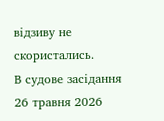відзиву не скористались.
В судове засідання 26 травня 2026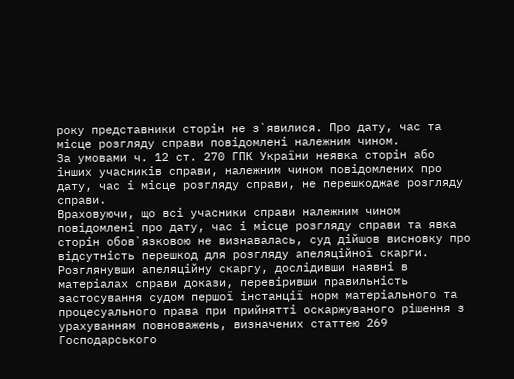року представники сторін не з`явилися. Про дату, час та місце розгляду справи повідомлені належним чином.
За умовами ч. 12 ст. 270 ГПК України неявка сторін або інших учасників справи, належним чином повідомлених про дату, час і місце розгляду справи, не перешкоджає розгляду справи.
Враховуючи, що всі учасники справи належним чином повідомлені про дату, час і місце розгляду справи та явка сторін обов`язковою не визнавалась, суд дійшов висновку про відсутність перешкод для розгляду апеляційної скарги.
Розглянувши апеляційну скаргу, дослідивши наявні в матеріалах справи докази, перевіривши правильність застосування судом першої інстанції норм матеріального та процесуального права при прийнятті оскаржуваного рішення з урахуванням повноважень, визначених статтею 269 Господарського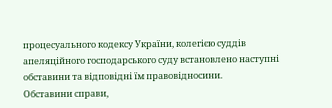процесуального кодексу України, колегією суддів апеляційного господарського суду встановлено наступні обставини та відповідні їм правовідносини.
Обставини справи,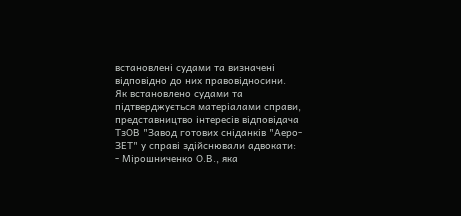встановлені судами та визначені відповідно до них правовідносини.
Як встановлено судами та підтверджується матеріалами справи, представництво інтересів відповідача ТзОВ "Завод готових сніданків "Аеро-ЗЕТ" у справі здійснювали адвокати:
- Мірошниченко О.В., яка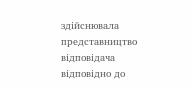здійснювала представництво відповідача відповідно до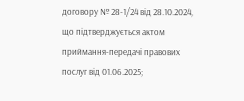договору № 28-1/24 від 28.10.2024, що підтверджується актом приймання-передачі правових послуг від 01.06.2025;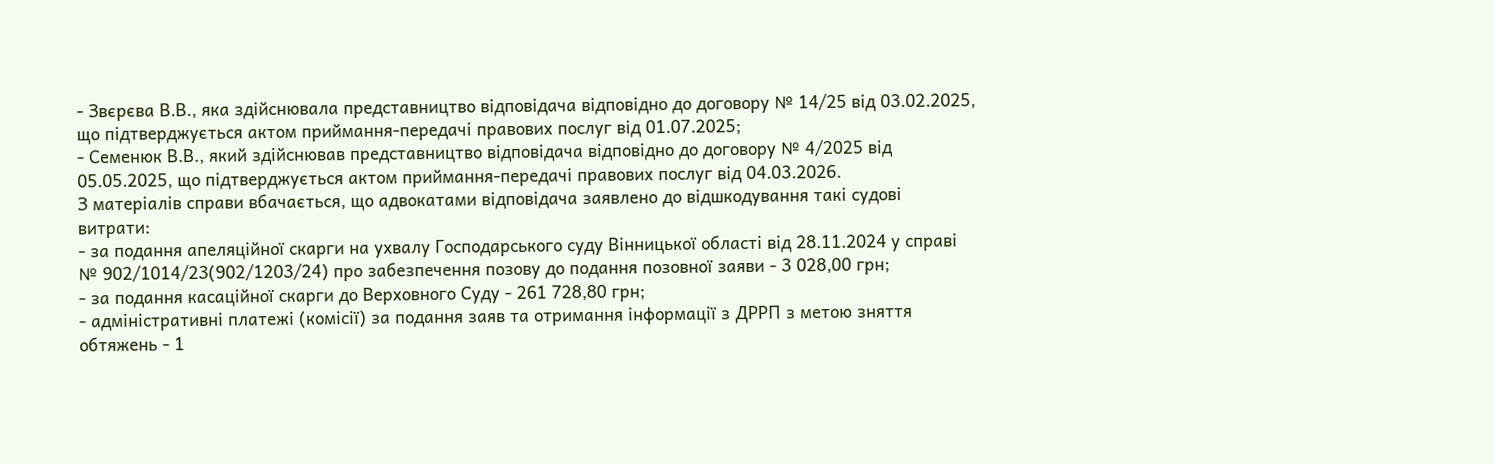- Звєрєва В.В., яка здійснювала представництво відповідача відповідно до договору № 14/25 від 03.02.2025, що підтверджується актом приймання-передачі правових послуг від 01.07.2025;
- Семенюк В.В., який здійснював представництво відповідача відповідно до договору № 4/2025 від 05.05.2025, що підтверджується актом приймання-передачі правових послуг від 04.03.2026.
З матеріалів справи вбачається, що адвокатами відповідача заявлено до відшкодування такі судові витрати:
- за подання апеляційної скарги на ухвалу Господарського суду Вінницької області від 28.11.2024 у справі № 902/1014/23(902/1203/24) про забезпечення позову до подання позовної заяви - 3 028,00 грн;
- за подання касаційної скарги до Верховного Суду - 261 728,80 грн;
- адміністративні платежі (комісії) за подання заяв та отримання інформації з ДРРП з метою зняття обтяжень - 1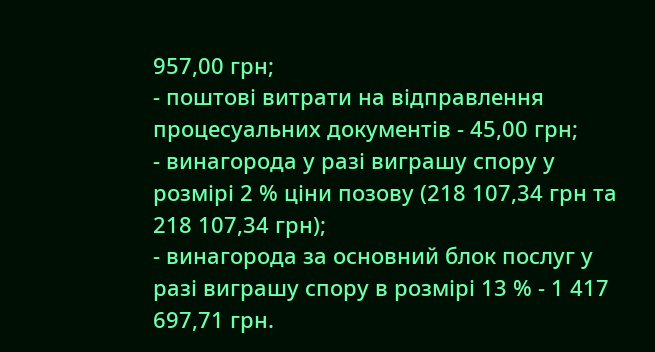957,00 грн;
- поштові витрати на відправлення процесуальних документів - 45,00 грн;
- винагорода у разі виграшу спору у розмірі 2 % ціни позову (218 107,34 грн та 218 107,34 грн);
- винагорода за основний блок послуг у разі виграшу спору в розмірі 13 % - 1 417 697,71 грн.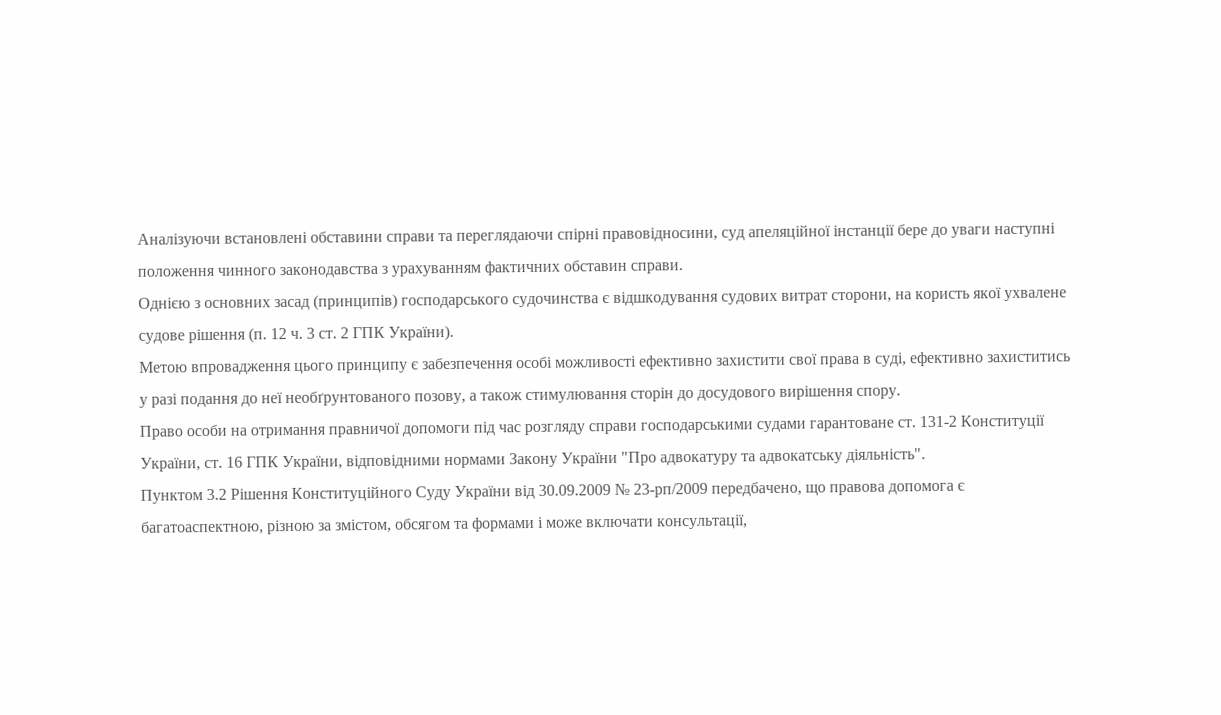Аналізуючи встановлені обставини справи та переглядаючи спірні правовідносини, суд апеляційної інстанції бере до уваги наступні положення чинного законодавства з урахуванням фактичних обставин справи.
Однією з основних засад (принципів) господарського судочинства є відшкодування судових витрат сторони, на користь якої ухвалене судове рішення (п. 12 ч. 3 ст. 2 ГПК України).
Метою впровадження цього принципу є забезпечення особі можливості ефективно захистити свої права в суді, ефективно захиститись у разі подання до неї необґрунтованого позову, а також стимулювання сторін до досудового вирішення спору.
Право особи на отримання правничої допомоги під час розгляду справи господарськими судами гарантоване ст. 131-2 Конституції України, ст. 16 ГПК України, відповідними нормами Закону України "Про адвокатуру та адвокатську діяльність".
Пунктом 3.2 Рішення Конституційного Суду України від 30.09.2009 № 23-рп/2009 передбачено, що правова допомога є багатоаспектною, різною за змістом, обсягом та формами і може включати консультації,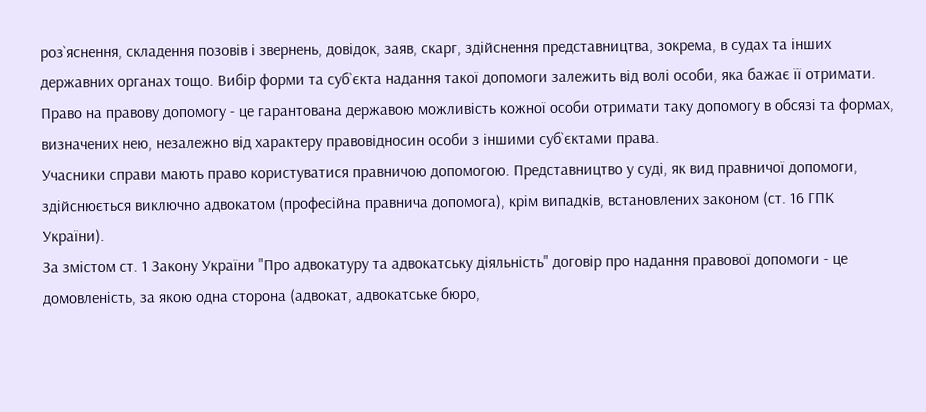роз`яснення, складення позовів і звернень, довідок, заяв, скарг, здійснення представництва, зокрема, в судах та інших державних органах тощо. Вибір форми та суб`єкта надання такої допомоги залежить від волі особи, яка бажає її отримати. Право на правову допомогу - це гарантована державою можливість кожної особи отримати таку допомогу в обсязі та формах, визначених нею, незалежно від характеру правовідносин особи з іншими суб`єктами права.
Учасники справи мають право користуватися правничою допомогою. Представництво у суді, як вид правничої допомоги, здійснюється виключно адвокатом (професійна правнича допомога), крім випадків, встановлених законом (ст. 16 ГПК України).
За змістом ст. 1 Закону України "Про адвокатуру та адвокатську діяльність" договір про надання правової допомоги - це домовленість, за якою одна сторона (адвокат, адвокатське бюро,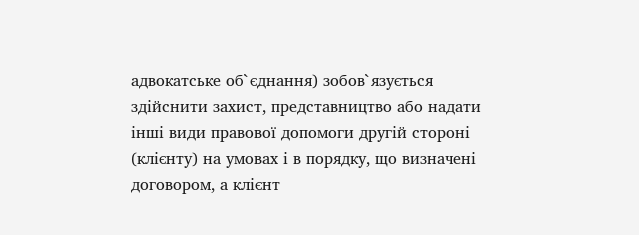адвокатське об`єднання) зобов`язується здійснити захист, представництво або надати інші види правової допомоги другій стороні (клієнту) на умовах і в порядку, що визначені договором, а клієнт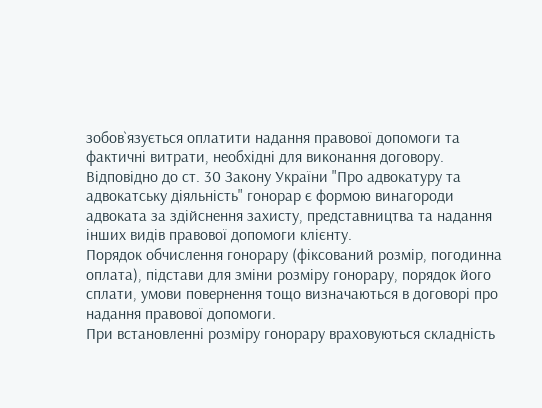зобов`язується оплатити надання правової допомоги та фактичні витрати, необхідні для виконання договору.
Відповідно до ст. 30 Закону України "Про адвокатуру та адвокатську діяльність" гонорар є формою винагороди адвоката за здійснення захисту, представництва та надання інших видів правової допомоги клієнту.
Порядок обчислення гонорару (фіксований розмір, погодинна оплата), підстави для зміни розміру гонорару, порядок його сплати, умови повернення тощо визначаються в договорі про надання правової допомоги.
При встановленні розміру гонорару враховуються складність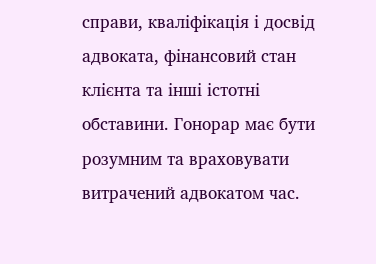справи, кваліфікація і досвід адвоката, фінансовий стан клієнта та інші істотні обставини. Гонорар має бути розумним та враховувати витрачений адвокатом час.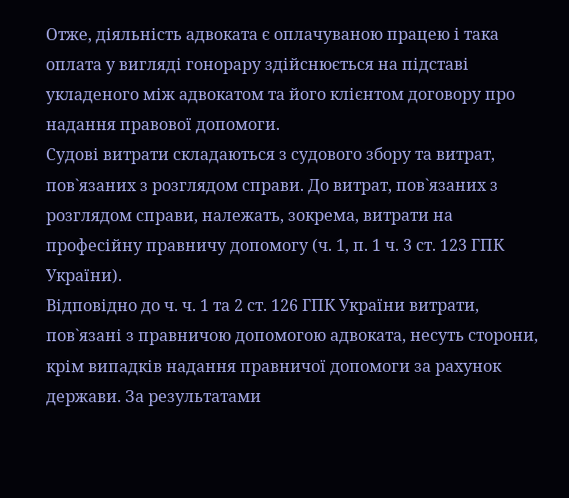Отже, діяльність адвоката є оплачуваною працею і така оплата у вигляді гонорару здійснюється на підставі укладеного між адвокатом та його клієнтом договору про надання правової допомоги.
Судові витрати складаються з судового збору та витрат, пов`язаних з розглядом справи. До витрат, пов`язаних з розглядом справи, належать, зокрема, витрати на професійну правничу допомогу (ч. 1, п. 1 ч. 3 ст. 123 ГПК України).
Відповідно до ч. ч. 1 та 2 ст. 126 ГПК України витрати, пов`язані з правничою допомогою адвоката, несуть сторони, крім випадків надання правничої допомоги за рахунок держави. За результатами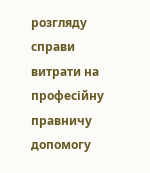розгляду справи витрати на професійну правничу допомогу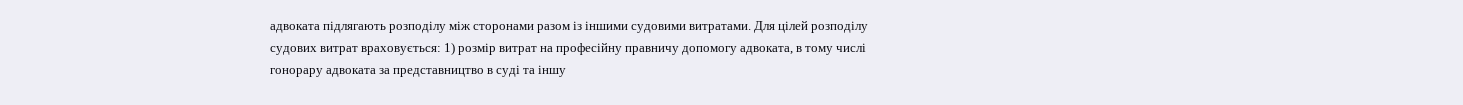адвоката підлягають розподілу між сторонами разом із іншими судовими витратами. Для цілей розподілу судових витрат враховується: 1) розмір витрат на професійну правничу допомогу адвоката, в тому числі гонорару адвоката за представництво в суді та іншу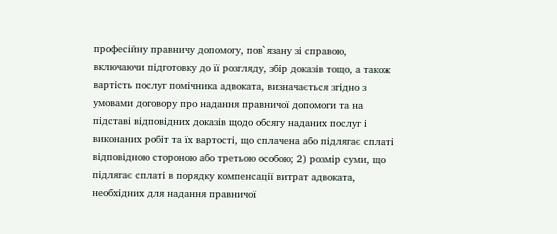професійну правничу допомогу, пов`язану зі справою, включаючи підготовку до її розгляду, збір доказів тощо, а також вартість послуг помічника адвоката, визначається згідно з умовами договору про надання правничої допомоги та на підставі відповідних доказів щодо обсягу наданих послуг і виконаних робіт та їх вартості, що сплачена або підлягає сплаті відповідною стороною або третьою особою; 2) розмір суми, що підлягає сплаті в порядку компенсації витрат адвоката, необхідних для надання правничої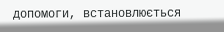допомоги, встановлюється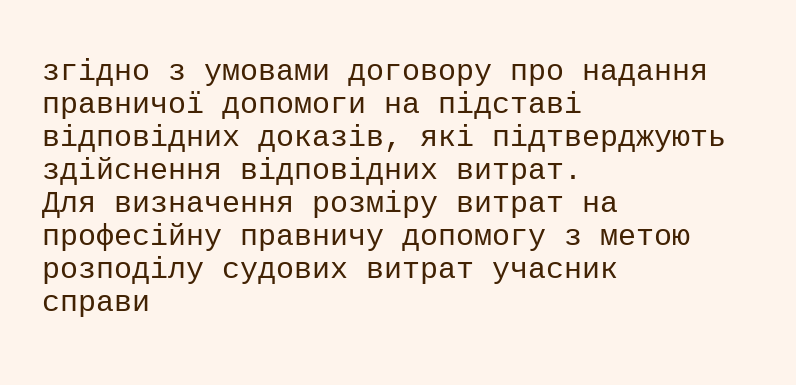згідно з умовами договору про надання правничої допомоги на підставі відповідних доказів, які підтверджують здійснення відповідних витрат.
Для визначення розміру витрат на професійну правничу допомогу з метою розподілу судових витрат учасник справи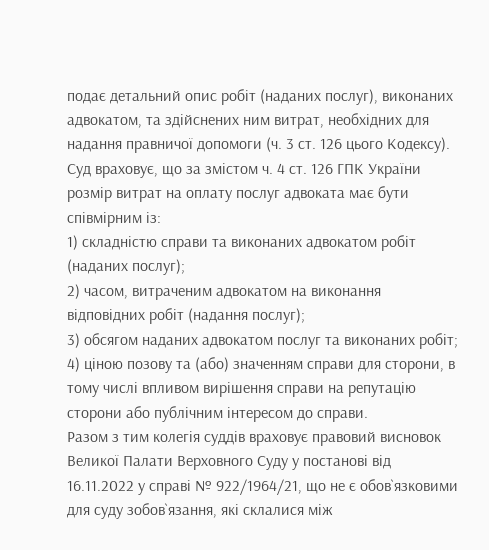подає детальний опис робіт (наданих послуг), виконаних адвокатом, та здійснених ним витрат, необхідних для надання правничої допомоги (ч. 3 ст. 126 цього Кодексу).
Суд враховує, що за змістом ч. 4 ст. 126 ГПК України розмір витрат на оплату послуг адвоката має бути співмірним із:
1) складністю справи та виконаних адвокатом робіт (наданих послуг);
2) часом, витраченим адвокатом на виконання відповідних робіт (надання послуг);
3) обсягом наданих адвокатом послуг та виконаних робіт;
4) ціною позову та (або) значенням справи для сторони, в тому числі впливом вирішення справи на репутацію сторони або публічним інтересом до справи.
Разом з тим колегія суддів враховує правовий висновок Великої Палати Верховного Суду у постанові від 16.11.2022 у справі № 922/1964/21, що не є обов`язковими для суду зобов`язання, які склалися між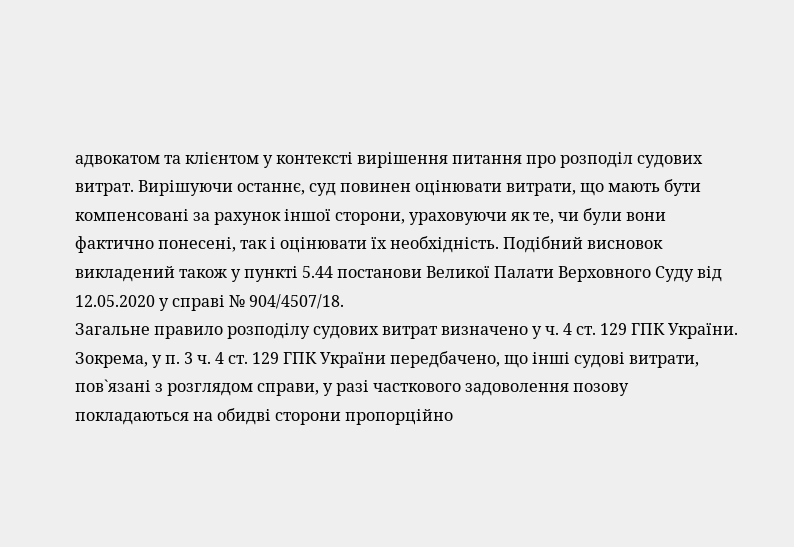адвокатом та клієнтом у контексті вирішення питання про розподіл судових витрат. Вирішуючи останнє, суд повинен оцінювати витрати, що мають бути компенсовані за рахунок іншої сторони, ураховуючи як те, чи були вони фактично понесені, так і оцінювати їх необхідність. Подібний висновок викладений також у пункті 5.44 постанови Великої Палати Верховного Суду від 12.05.2020 у справі № 904/4507/18.
Загальне правило розподілу судових витрат визначено у ч. 4 ст. 129 ГПК України. Зокрема, у п. 3 ч. 4 ст. 129 ГПК України передбачено, що інші судові витрати, пов`язані з розглядом справи, у разі часткового задоволення позову покладаються на обидві сторони пропорційно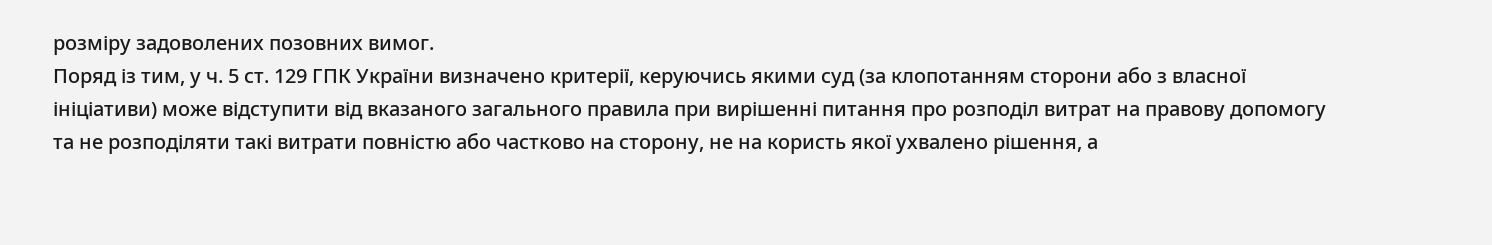розміру задоволених позовних вимог.
Поряд із тим, у ч. 5 ст. 129 ГПК України визначено критерії, керуючись якими суд (за клопотанням сторони або з власної ініціативи) може відступити від вказаного загального правила при вирішенні питання про розподіл витрат на правову допомогу та не розподіляти такі витрати повністю або частково на сторону, не на користь якої ухвалено рішення, а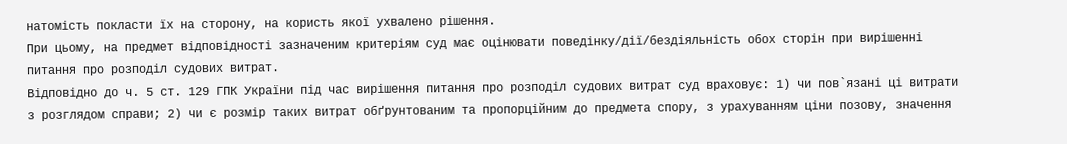натомість покласти їх на сторону, на користь якої ухвалено рішення.
При цьому, на предмет відповідності зазначеним критеріям суд має оцінювати поведінку/дії/бездіяльність обох сторін при вирішенні питання про розподіл судових витрат.
Відповідно до ч. 5 ст. 129 ГПК України під час вирішення питання про розподіл судових витрат суд враховує: 1) чи пов`язані ці витрати з розглядом справи; 2) чи є розмір таких витрат обґрунтованим та пропорційним до предмета спору, з урахуванням ціни позову, значення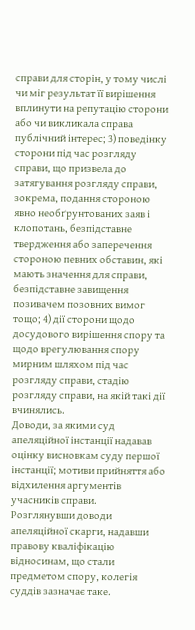справи для сторін, у тому числі чи міг результат її вирішення вплинути на репутацію сторони або чи викликала справа публічний інтерес; 3) поведінку сторони під час розгляду справи, що призвела до затягування розгляду справи, зокрема, подання стороною явно необґрунтованих заяв і клопотань, безпідставне твердження або заперечення стороною певних обставин, які мають значення для справи, безпідставне завищення позивачем позовних вимог тощо; 4) дії сторони щодо досудового вирішення спору та щодо врегулювання спору мирним шляхом під час розгляду справи, стадію розгляду справи, на якій такі дії вчинялись.
Доводи, за якими суд апеляційної інстанції надавав оцінку висновкам суду першої інстанції; мотиви прийняття або відхилення аргументів учасників справи.
Розглянувши доводи апеляційної скарги, надавши правову кваліфікацію відносинам, що стали предметом спору, колегія суддів зазначає таке.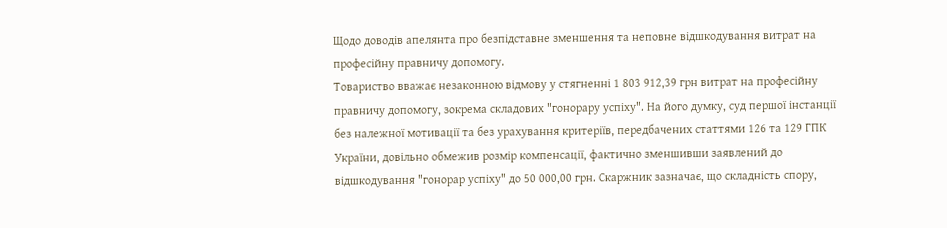Щодо доводів апелянта про безпідставне зменшення та неповне відшкодування витрат на професійну правничу допомогу.
Товариство вважає незаконною відмову у стягненні 1 803 912,39 грн витрат на професійну правничу допомогу, зокрема складових "гонорару успіху". На його думку, суд першої інстанції без належної мотивації та без урахування критеріїв, передбачених статтями 126 та 129 ГПК України, довільно обмежив розмір компенсації, фактично зменшивши заявлений до відшкодування "гонорар успіху" до 50 000,00 грн. Скаржник зазначає, що складність спору,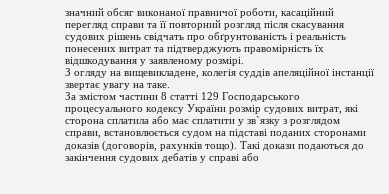значний обсяг виконаної правничої роботи, касаційний перегляд справи та її повторний розгляд після скасування судових рішень свідчать про обґрунтованість і реальність понесених витрат та підтверджують правомірність їх відшкодування у заявленому розмірі.
З огляду на вищевикладене, колегія суддів апеляційної інстанції звертає увагу на таке.
За змістом частини 8 статті 129 Господарського процесуального кодексу України розмір судових витрат, які сторона сплатила або має сплатити у зв`язку з розглядом справи, встановлюється судом на підставі поданих сторонами доказів (договорів, рахунків тощо). Такі докази подаються до закінчення судових дебатів у справі або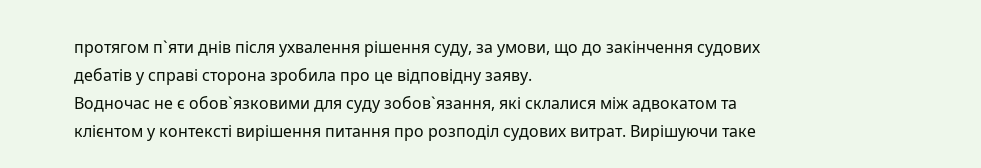протягом п`яти днів після ухвалення рішення суду, за умови, що до закінчення судових дебатів у справі сторона зробила про це відповідну заяву.
Водночас не є обов`язковими для суду зобов`язання, які склалися між адвокатом та клієнтом у контексті вирішення питання про розподіл судових витрат. Вирішуючи таке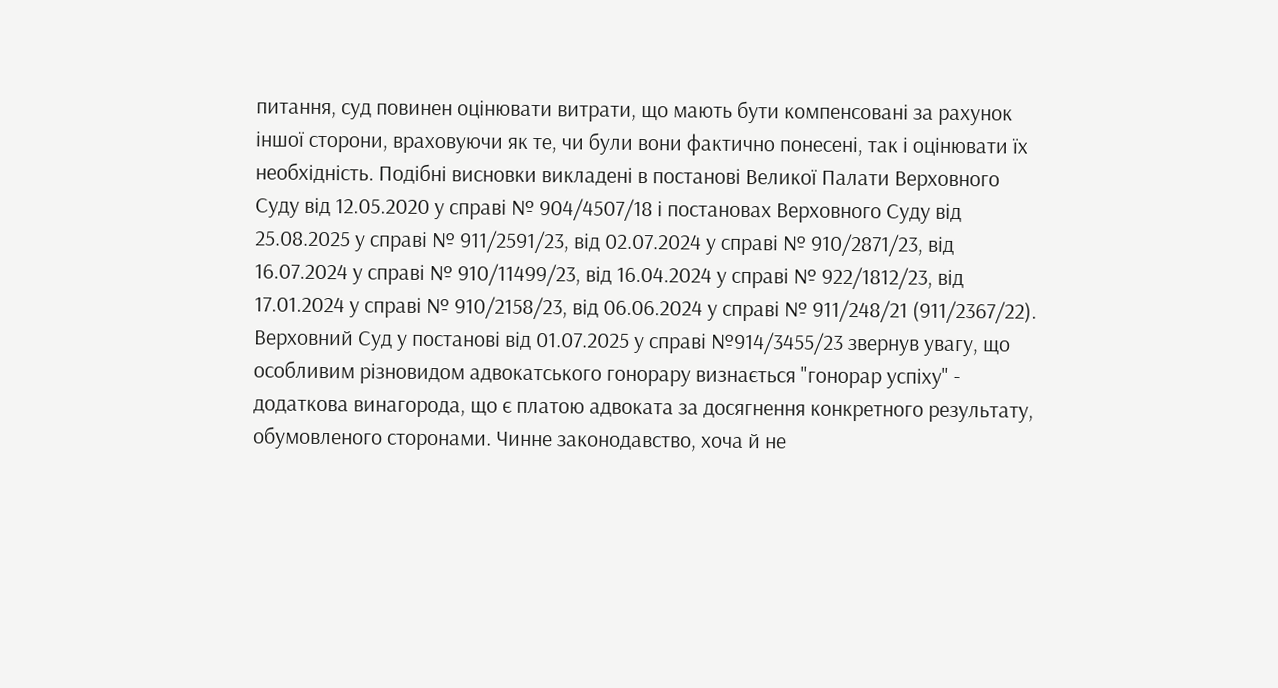питання, суд повинен оцінювати витрати, що мають бути компенсовані за рахунок іншої сторони, враховуючи як те, чи були вони фактично понесені, так і оцінювати їх необхідність. Подібні висновки викладені в постанові Великої Палати Верховного Суду від 12.05.2020 у справі № 904/4507/18 і постановах Верховного Суду від 25.08.2025 у справі № 911/2591/23, від 02.07.2024 у справі № 910/2871/23, від 16.07.2024 у справі № 910/11499/23, від 16.04.2024 у справі № 922/1812/23, від 17.01.2024 у справі № 910/2158/23, від 06.06.2024 у справі № 911/248/21 (911/2367/22).
Верховний Суд у постанові від 01.07.2025 у справі №914/3455/23 звернув увагу, що особливим різновидом адвокатського гонорару визнається "гонорар успіху" - додаткова винагорода, що є платою адвоката за досягнення конкретного результату, обумовленого сторонами. Чинне законодавство, хоча й не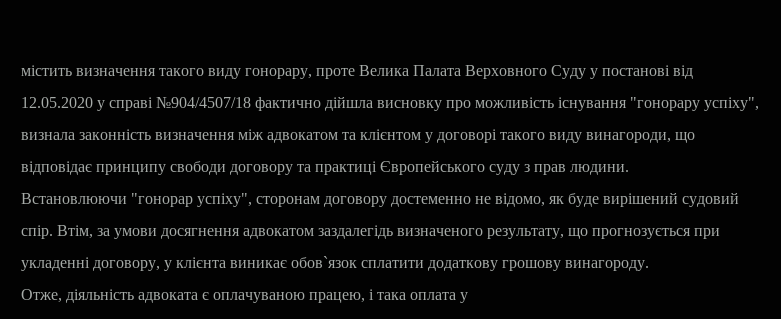містить визначення такого виду гонорару, проте Велика Палата Верховного Суду у постанові від 12.05.2020 у справі №904/4507/18 фактично дійшла висновку про можливість існування "гонорару успіху", визнала законність визначення між адвокатом та клієнтом у договорі такого виду винагороди, що відповідає принципу свободи договору та практиці Європейського суду з прав людини.
Встановлюючи "гонорар успіху", сторонам договору достеменно не відомо, як буде вирішений судовий спір. Втім, за умови досягнення адвокатом заздалегідь визначеного результату, що прогнозується при укладенні договору, у клієнта виникає обов`язок сплатити додаткову грошову винагороду.
Отже, діяльність адвоката є оплачуваною працею, і така оплата у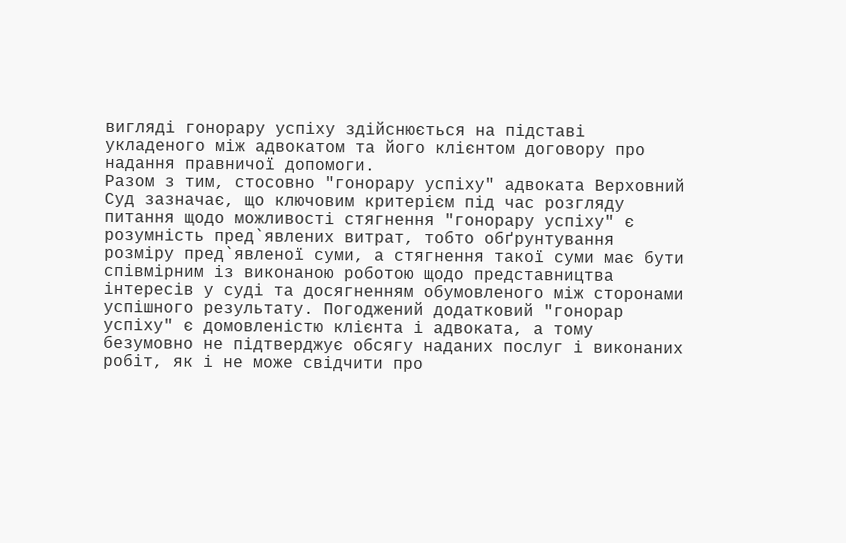вигляді гонорару успіху здійснюється на підставі укладеного між адвокатом та його клієнтом договору про надання правничої допомоги.
Разом з тим, стосовно "гонорару успіху" адвоката Верховний Суд зазначає, що ключовим критерієм під час розгляду питання щодо можливості стягнення "гонорару успіху" є розумність пред`явлених витрат, тобто обґрунтування розміру пред`явленої суми, а стягнення такої суми має бути співмірним із виконаною роботою щодо представництва інтересів у суді та досягненням обумовленого між сторонами успішного результату. Погоджений додатковий "гонорар успіху" є домовленістю клієнта і адвоката, а тому безумовно не підтверджує обсягу наданих послуг і виконаних робіт, як і не може свідчити про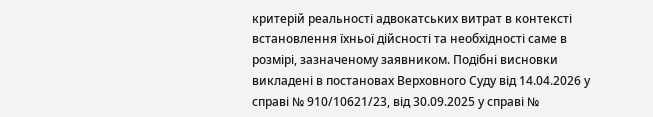критерій реальності адвокатських витрат в контексті встановлення їхньої дійсності та необхідності саме в розмірі, зазначеному заявником. Подібні висновки викладені в постановах Верховного Суду від 14.04.2026 у справі № 910/10621/23, від 30.09.2025 у справі №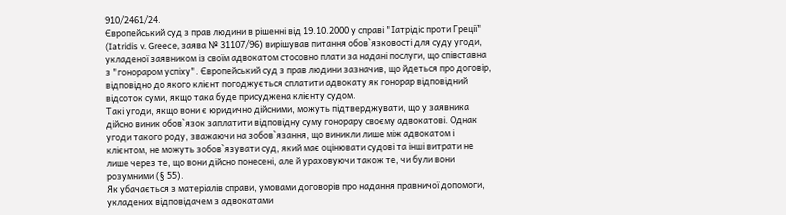910/2461/24.
Європейський суд з прав людини в рішенні від 19.10.2000 у справі "Іатрідіс проти Греції" (Iatridis v. Greece, заява № 31107/96) вирішував питання обов`язковості для суду угоди, укладеної заявником із своїм адвокатом стосовно плати за надані послуги, що співставна з "гонораром успіху". Європейський суд з прав людини зазначив, що йдеться про договір, відповідно до якого клієнт погоджується сплатити адвокату як гонорар відповідний відсоток суми, якщо така буде присуджена клієнту судом.
Такі угоди, якщо вони є юридично дійсними, можуть підтверджувати, що у заявника дійсно виник обов`язок заплатити відповідну суму гонорару своєму адвокатові. Однак угоди такого роду, зважаючи на зобов`язання, що виникли лише між адвокатом і клієнтом, не можуть зобов`язувати суд, який має оцінювати судові та інші витрати не лише через те, що вони дійсно понесені, але й ураховуючи також те, чи були вони розумними (§ 55).
Як убачається з матеріалів справи, умовами договорів про надання правничої допомоги, укладених відповідачем з адвокатами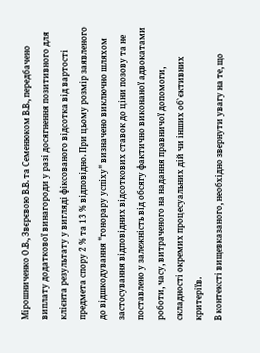Мірошниченко О.В., Звєрєвою В.В. та Семенюком В.В., передбачено виплату додаткової винагороди у разі досягнення позитивного для клієнта результату у вигляді фіксованого відсотка від вартості предмета спору 2 % та 13 % відповідно. При цьому розмір заявленого до відшкодування "гонорару успіху" визначено виключно шляхом застосування відповідних відсоткових ставок до ціни позову та не поставлено у залежність від обсягу фактично виконаної адвокатами роботи, часу, витраченого на надання правничої допомоги, складності окремих процесуальних дій чи інших об`єктивних критеріїв.
В контексті вищевказаного, необхідно звернути увагу на те, що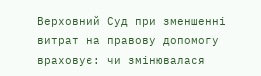Верховний Суд при зменшенні витрат на правову допомогу враховує: чи змінювалася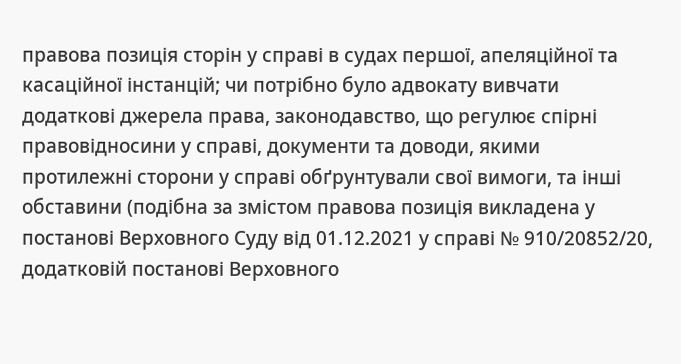правова позиція сторін у справі в судах першої, апеляційної та касаційної інстанцій; чи потрібно було адвокату вивчати додаткові джерела права, законодавство, що регулює спірні правовідносини у справі, документи та доводи, якими протилежні сторони у справі обґрунтували свої вимоги, та інші обставини (подібна за змістом правова позиція викладена у постанові Верховного Суду від 01.12.2021 у справі № 910/20852/20, додатковій постанові Верховного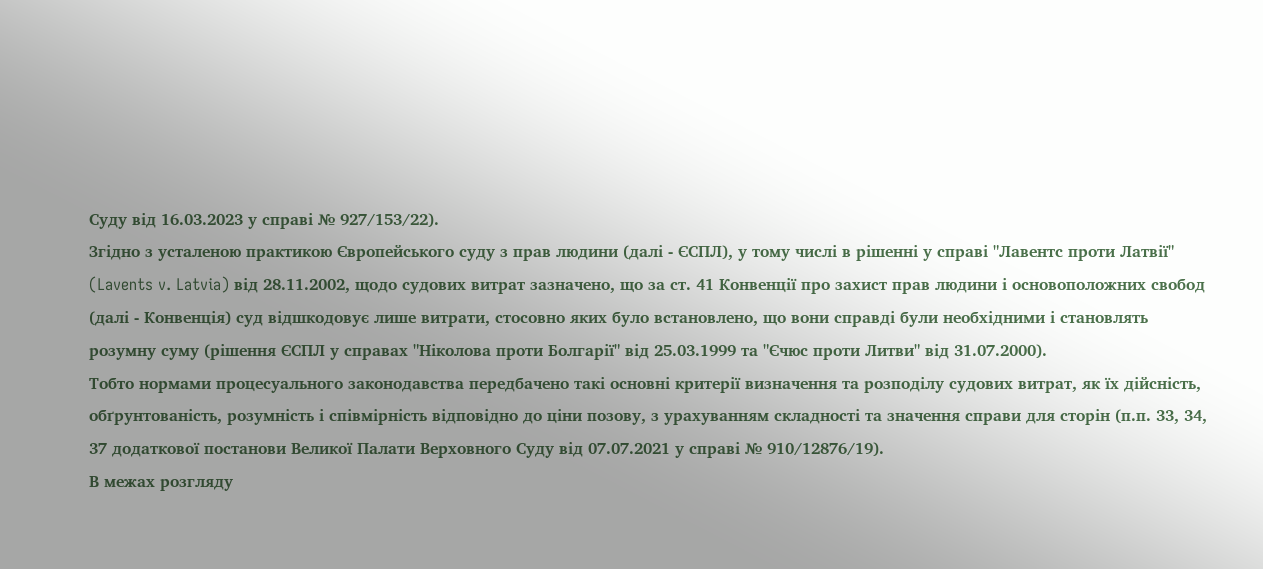Суду від 16.03.2023 у справі № 927/153/22).
Згідно з усталеною практикою Європейського суду з прав людини (далі - ЄСПЛ), у тому числі в рішенні у справі "Лавентс проти Латвії" (Lavents v. Latvia) від 28.11.2002, щодо судових витрат зазначено, що за ст. 41 Конвенції про захист прав людини і основоположних свобод (далі - Конвенція) суд відшкодовує лише витрати, стосовно яких було встановлено, що вони справді були необхідними і становлять розумну суму (рішення ЄСПЛ у справах "Ніколова проти Болгарії" від 25.03.1999 та "Єчюс проти Литви" від 31.07.2000).
Тобто нормами процесуального законодавства передбачено такі основні критерії визначення та розподілу судових витрат, як їх дійсність, обґрунтованість, розумність і співмірність відповідно до ціни позову, з урахуванням складності та значення справи для сторін (п.п. 33, 34, 37 додаткової постанови Великої Палати Верховного Суду від 07.07.2021 у справі № 910/12876/19).
В межах розгляду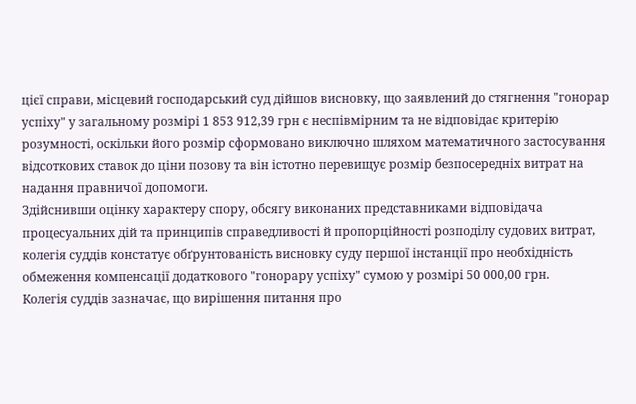цієї справи, місцевий господарський суд дійшов висновку, що заявлений до стягнення "гонорар успіху" у загальному розмірі 1 853 912,39 грн є неспівмірним та не відповідає критерію розумності, оскільки його розмір сформовано виключно шляхом математичного застосування відсоткових ставок до ціни позову та він істотно перевищує розмір безпосередніх витрат на надання правничої допомоги.
Здійснивши оцінку характеру спору, обсягу виконаних представниками відповідача процесуальних дій та принципів справедливості й пропорційності розподілу судових витрат, колегія суддів констатує обґрунтованість висновку суду першої інстанції про необхідність обмеження компенсації додаткового "гонорару успіху" сумою у розмірі 50 000,00 грн.
Колегія суддів зазначає, що вирішення питання про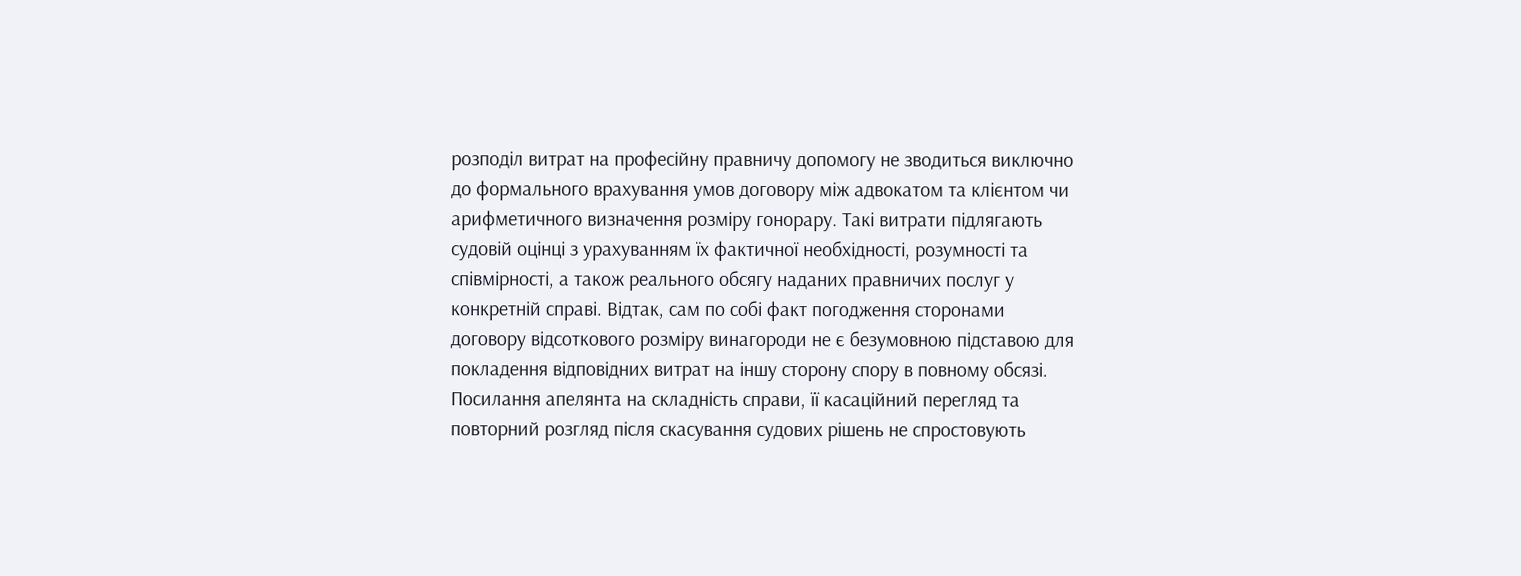розподіл витрат на професійну правничу допомогу не зводиться виключно до формального врахування умов договору між адвокатом та клієнтом чи арифметичного визначення розміру гонорару. Такі витрати підлягають судовій оцінці з урахуванням їх фактичної необхідності, розумності та співмірності, а також реального обсягу наданих правничих послуг у конкретній справі. Відтак, сам по собі факт погодження сторонами договору відсоткового розміру винагороди не є безумовною підставою для покладення відповідних витрат на іншу сторону спору в повному обсязі.
Посилання апелянта на складність справи, її касаційний перегляд та повторний розгляд після скасування судових рішень не спростовують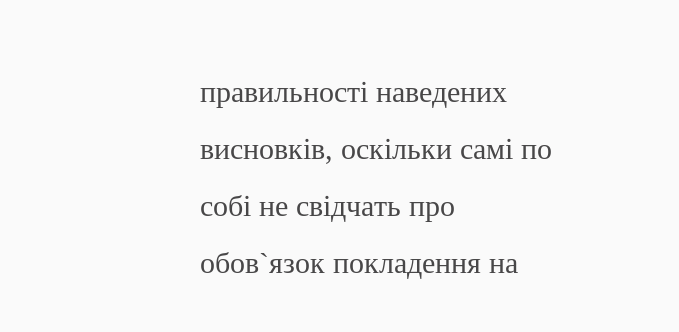правильності наведених висновків, оскільки самі по собі не свідчать про обов`язок покладення на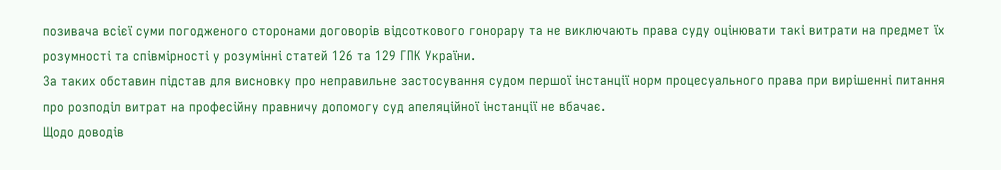позивача всієї суми погодженого сторонами договорів відсоткового гонорару та не виключають права суду оцінювати такі витрати на предмет їх розумності та співмірності у розумінні статей 126 та 129 ГПК України.
За таких обставин підстав для висновку про неправильне застосування судом першої інстанції норм процесуального права при вирішенні питання про розподіл витрат на професійну правничу допомогу суд апеляційної інстанції не вбачає.
Щодо доводів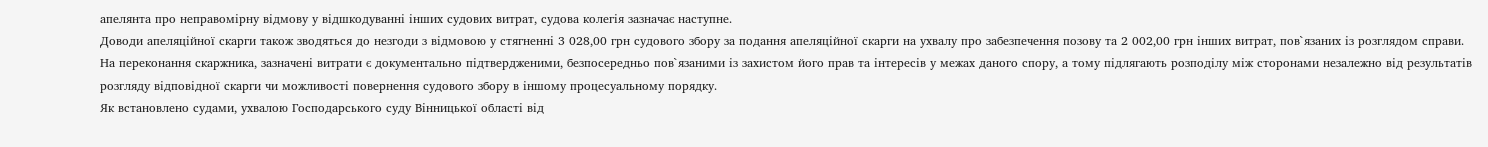апелянта про неправомірну відмову у відшкодуванні інших судових витрат, судова колегія зазначає наступне.
Доводи апеляційної скарги також зводяться до незгоди з відмовою у стягненні 3 028,00 грн судового збору за подання апеляційної скарги на ухвалу про забезпечення позову та 2 002,00 грн інших витрат, пов`язаних із розглядом справи.
На переконання скаржника, зазначені витрати є документально підтвердженими, безпосередньо пов`язаними із захистом його прав та інтересів у межах даного спору, а тому підлягають розподілу між сторонами незалежно від результатів розгляду відповідної скарги чи можливості повернення судового збору в іншому процесуальному порядку.
Як встановлено судами, ухвалою Господарського суду Вінницької області від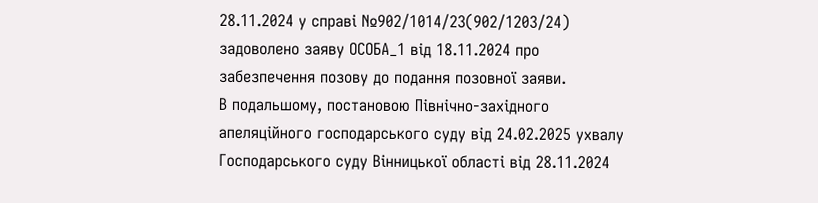28.11.2024 у справі №902/1014/23(902/1203/24) задоволено заяву ОСОБА_1 від 18.11.2024 про забезпечення позову до подання позовної заяви.
В подальшому, постановою Північно-західного апеляційного господарського суду від 24.02.2025 ухвалу Господарського суду Вінницької області від 28.11.2024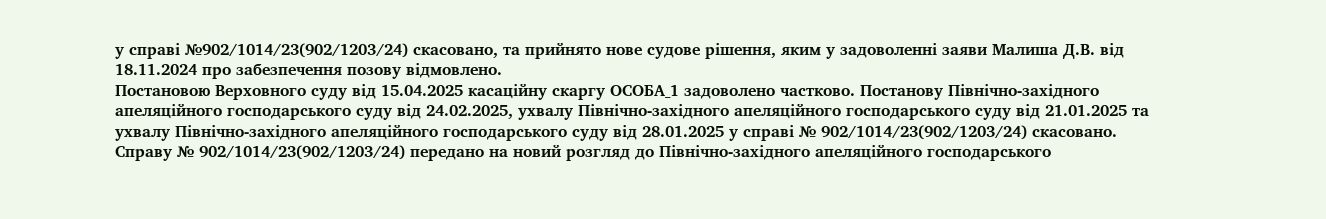у справі №902/1014/23(902/1203/24) скасовано, та прийнято нове судове рішення, яким у задоволенні заяви Малиша Д.В. від 18.11.2024 про забезпечення позову відмовлено.
Постановою Верховного суду від 15.04.2025 касаційну скаргу ОСОБА_1 задоволено частково. Постанову Північно-західного апеляційного господарського суду від 24.02.2025, ухвалу Північно-західного апеляційного господарського суду від 21.01.2025 та ухвалу Північно-західного апеляційного господарського суду від 28.01.2025 у справі № 902/1014/23(902/1203/24) скасовано. Справу № 902/1014/23(902/1203/24) передано на новий розгляд до Північно-західного апеляційного господарського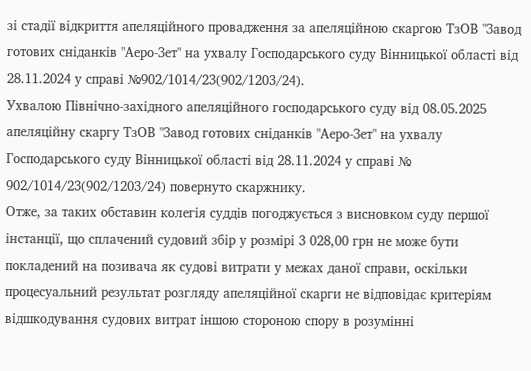зі стадії відкриття апеляційного провадження за апеляційною скаргою ТзОВ "Завод готових сніданків "Аеро-Зет" на ухвалу Господарського суду Вінницької області від 28.11.2024 у справі №902/1014/23(902/1203/24).
Ухвалою Північно-західного апеляційного господарського суду від 08.05.2025 апеляційну скаргу ТзОВ "Завод готових сніданків "Аеро-Зет" на ухвалу Господарського суду Вінницької області від 28.11.2024 у справі № 902/1014/23(902/1203/24) повернуто скаржнику.
Отже, за таких обставин колегія суддів погоджується з висновком суду першої інстанції, що сплачений судовий збір у розмірі 3 028,00 грн не може бути покладений на позивача як судові витрати у межах даної справи, оскільки процесуальний результат розгляду апеляційної скарги не відповідає критеріям відшкодування судових витрат іншою стороною спору в розумінні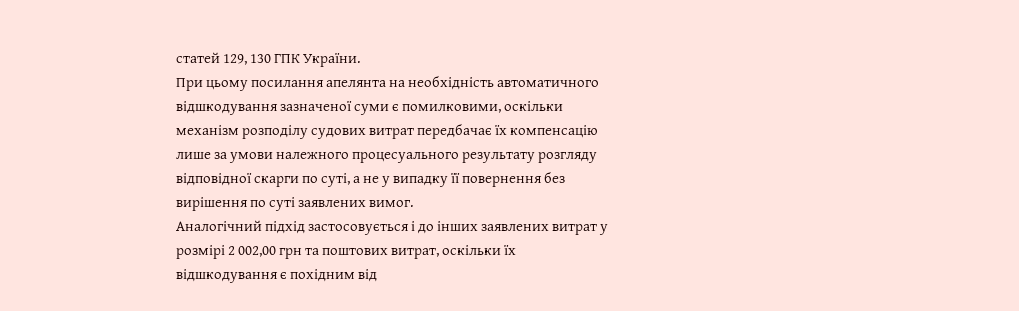статей 129, 130 ГПК України.
При цьому посилання апелянта на необхідність автоматичного відшкодування зазначеної суми є помилковими, оскільки механізм розподілу судових витрат передбачає їх компенсацію лише за умови належного процесуального результату розгляду відповідної скарги по суті, а не у випадку її повернення без вирішення по суті заявлених вимог.
Аналогічний підхід застосовується і до інших заявлених витрат у розмірі 2 002,00 грн та поштових витрат, оскільки їх відшкодування є похідним від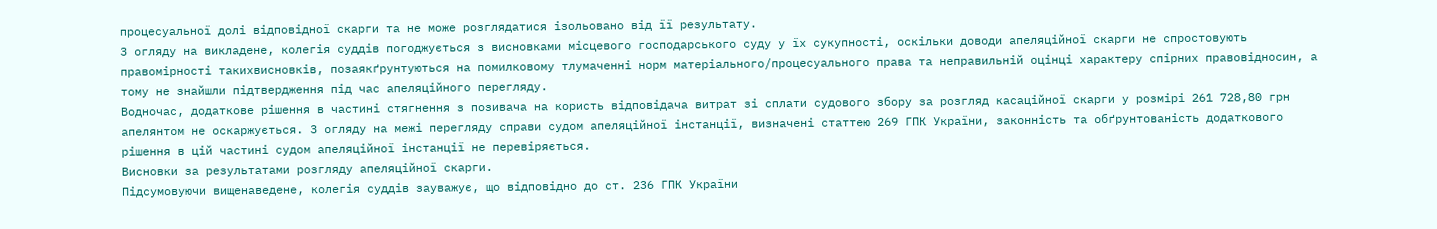процесуальної долі відповідної скарги та не може розглядатися ізольовано від її результату.
З огляду на викладене, колегія суддів погоджується з висновками місцевого господарського суду у їх сукупності, оскільки доводи апеляційної скарги не спростовують правомірності такихвисновків, позаякґрунтуються на помилковому тлумаченні норм матеріального/процесуального права та неправильній оцінці характеру спірних правовідносин, а тому не знайшли підтвердження під час апеляційного перегляду.
Водночас, додаткове рішення в частині стягнення з позивача на користь відповідача витрат зі сплати судового збору за розгляд касаційної скарги у розмірі 261 728,80 грн апелянтом не оскаржується. З огляду на межі перегляду справи судом апеляційної інстанції, визначені статтею 269 ГПК України, законність та обґрунтованість додаткового рішення в цій частині судом апеляційної інстанції не перевіряється.
Висновки за результатами розгляду апеляційної скарги.
Підсумовуючи вищенаведене, колегія суддів зауважує, що відповідно до ст. 236 ГПК України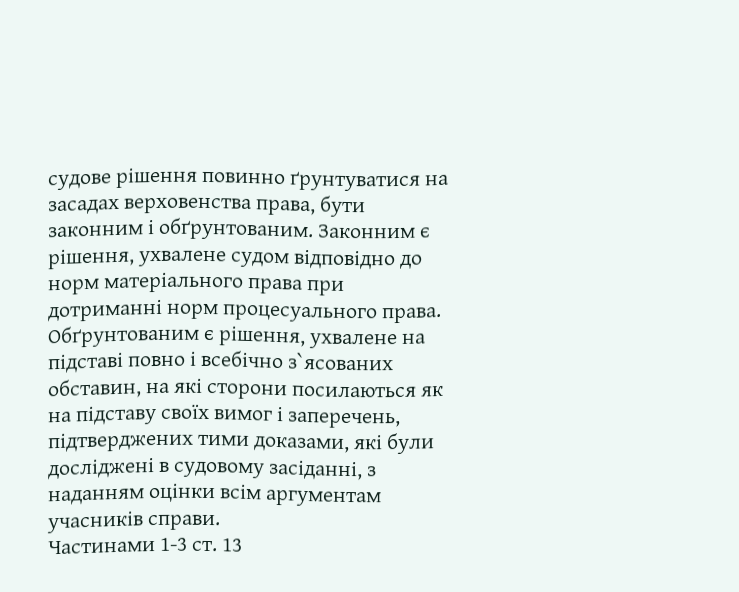судове рішення повинно ґрунтуватися на засадах верховенства права, бути законним і обґрунтованим. Законним є рішення, ухвалене судом відповідно до норм матеріального права при дотриманні норм процесуального права. Обґрунтованим є рішення, ухвалене на підставі повно і всебічно з`ясованих обставин, на які сторони посилаються як на підставу своїх вимог і заперечень, підтверджених тими доказами, які були досліджені в судовому засіданні, з наданням оцінки всім аргументам учасників справи.
Частинами 1-3 ст. 13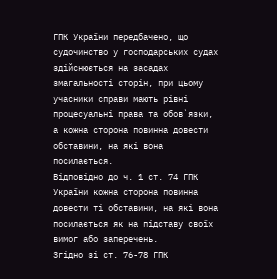ГПК України передбачено, що судочинство у господарських судах здійснюється на засадах змагальності сторін, при цьому учасники справи мають рівні процесуальні права та обов`язки, а кожна сторона повинна довести обставини, на які вона посилається.
Відповідно до ч. 1 ст. 74 ГПК України кожна сторона повинна довести ті обставини, на які вона посилається як на підставу своїх вимог або заперечень.
Згідно зі ст. 76-78 ГПК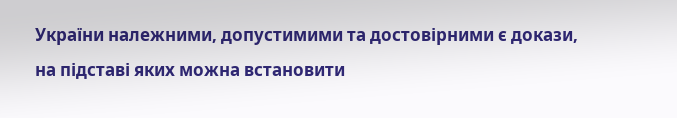України належними, допустимими та достовірними є докази, на підставі яких можна встановити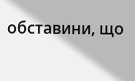обставини, що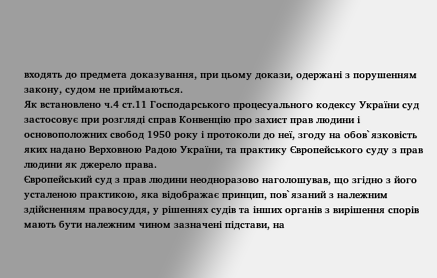входять до предмета доказування, при цьому докази, одержані з порушенням закону, судом не приймаються.
Як встановлено ч.4 ст.11 Господарського процесуального кодексу України суд застосовує при розгляді справ Конвенцію про захист прав людини і основоположних свобод 1950 року і протоколи до неї, згоду на обов`язковість яких надано Верховною Радою України, та практику Європейського суду з прав людини як джерело права.
Європейський суд з прав людини неодноразово наголошував, що згідно з його усталеною практикою, яка відображає принцип, пов`язаний з належним здійсненням правосуддя, у рішеннях судів та інших органів з вирішення спорів мають бути належним чином зазначені підстави, на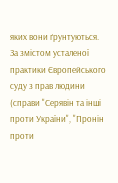яких вони ґрунтуються.
За змістом усталеної практики Європейського суду з прав людини (справи "Серявін та інші проти України", "Пронін проти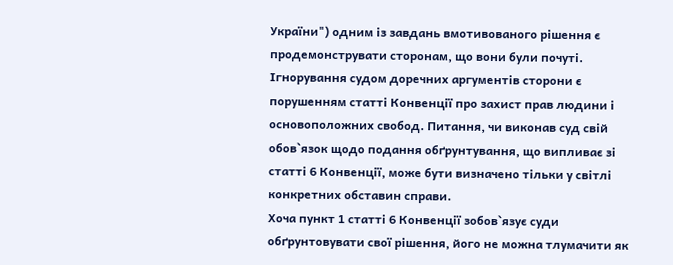України") одним із завдань вмотивованого рішення є продемонструвати сторонам, що вони були почуті. Ігнорування судом доречних аргументів сторони є порушенням статті Конвенції про захист прав людини і основоположних свобод. Питання, чи виконав суд свій обов`язок щодо подання обґрунтування, що випливає зі статті 6 Конвенції, може бути визначено тільки у світлі конкретних обставин справи.
Хоча пункт 1 статті 6 Конвенції зобов`язує суди обґрунтовувати свої рішення, його не можна тлумачити як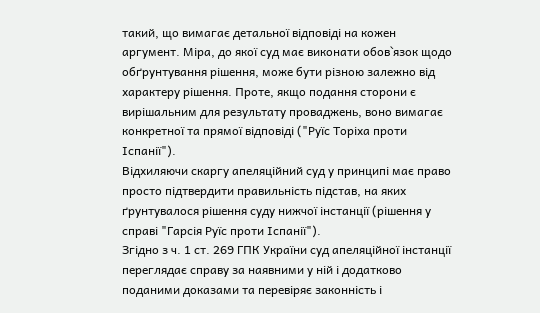такий, що вимагає детальної відповіді на кожен аргумент. Міра, до якої суд має виконати обов`язок щодо обґрунтування рішення, може бути різною залежно від характеру рішення. Проте, якщо подання сторони є вирішальним для результату проваджень, воно вимагає конкретної та прямої відповіді ("Руїс Торіха проти Іспанії").
Відхиляючи скаргу апеляційний суд у принципі має право просто підтвердити правильність підстав, на яких ґрунтувалося рішення суду нижчої інстанції (рішення у справі "Гарсія Руїс проти Іспанії").
Згідно з ч. 1 ст. 269 ГПК України суд апеляційної інстанції переглядає справу за наявними у ній і додатково поданими доказами та перевіряє законність і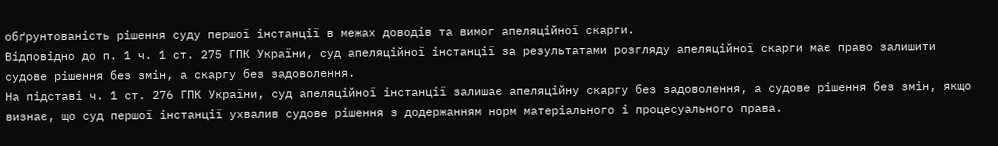обґрунтованість рішення суду першої інстанції в межах доводів та вимог апеляційної скарги.
Відповідно до п. 1 ч. 1 ст. 275 ГПК України, суд апеляційної інстанції за результатами розгляду апеляційної скарги має право залишити судове рішення без змін, а скаргу без задоволення.
На підставі ч. 1 ст. 276 ГПК України, суд апеляційної інстанції залишає апеляційну скаргу без задоволення, а судове рішення без змін, якщо визнає, що суд першої інстанції ухвалив судове рішення з додержанням норм матеріального і процесуального права.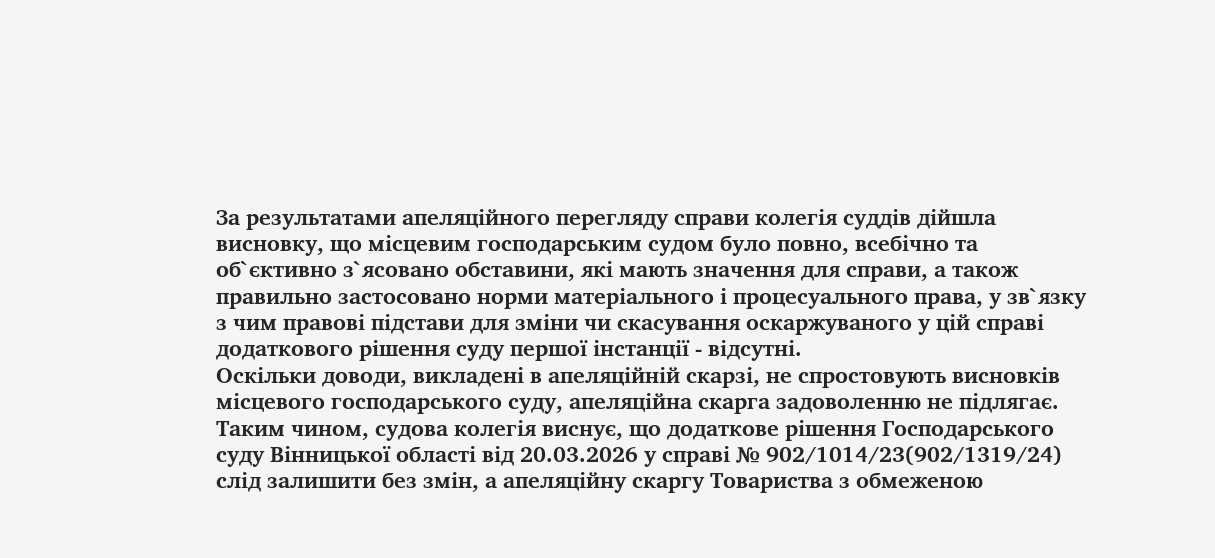За результатами апеляційного перегляду справи колегія суддів дійшла висновку, що місцевим господарським судом було повно, всебічно та об`єктивно з`ясовано обставини, які мають значення для справи, а також правильно застосовано норми матеріального і процесуального права, у зв`язку з чим правові підстави для зміни чи скасування оскаржуваного у цій справі додаткового рішення суду першої інстанції - відсутні.
Оскільки доводи, викладені в апеляційній скарзі, не спростовують висновків місцевого господарського суду, апеляційна скарга задоволенню не підлягає.
Таким чином, судова колегія виснує, що додаткове рішення Господарського суду Вінницької області від 20.03.2026 у справі № 902/1014/23(902/1319/24) слід залишити без змін, а апеляційну скаргу Товариства з обмеженою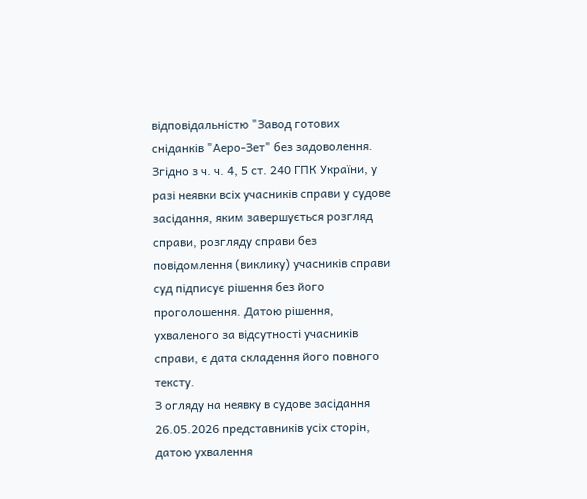відповідальністю "Завод готових сніданків "Аеро-Зет" без задоволення.
Згідно з ч. ч. 4, 5 ст. 240 ГПК України, у разі неявки всіх учасників справи у судове засідання, яким завершується розгляд справи, розгляду справи без повідомлення (виклику) учасників справи суд підписує рішення без його проголошення. Датою рішення, ухваленого за відсутності учасників справи, є дата складення його повного тексту.
З огляду на неявку в судове засідання 26.05.2026 представників усіх сторін, датою ухвалення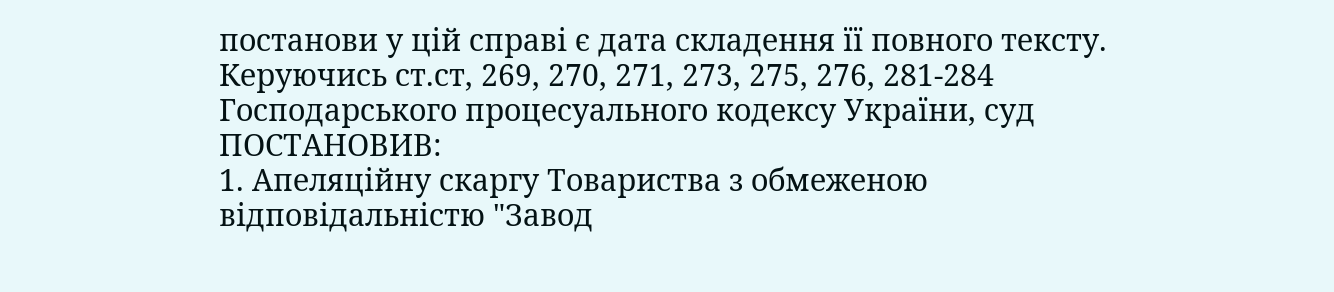постанови у цій справі є дата складення її повного тексту.
Керуючись ст.ст, 269, 270, 271, 273, 275, 276, 281-284 Господарського процесуального кодексу України, суд
ПОСТАНОВИВ:
1. Апеляційну скаргу Товариства з обмеженою відповідальністю "Завод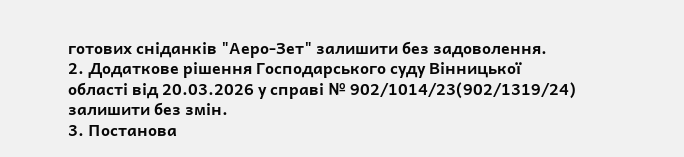готових сніданків "Аеро-Зет" залишити без задоволення.
2. Додаткове рішення Господарського суду Вінницької області від 20.03.2026 у справі № 902/1014/23(902/1319/24) залишити без змін.
3. Постанова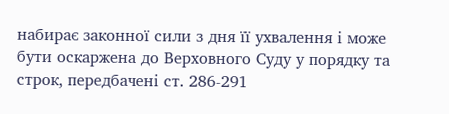набирає законної сили з дня її ухвалення і може бути оскаржена до Верховного Суду у порядку та строк, передбачені ст. 286-291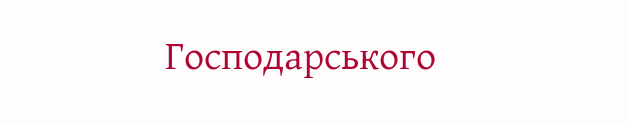Господарського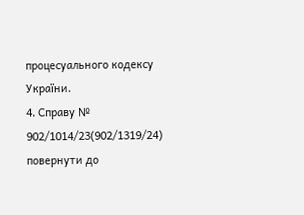процесуального кодексу України.
4. Справу № 902/1014/23(902/1319/24) повернути до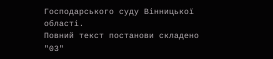Господарського суду Вінницької області.
Повний текст постанови складено "03"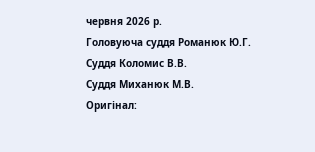червня 2026 р.
Головуюча суддя Романюк Ю.Г.
Суддя Коломис В.В.
Суддя Миханюк М.В.
Оригінал: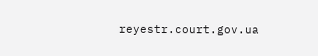reyestr.court.gov.ua